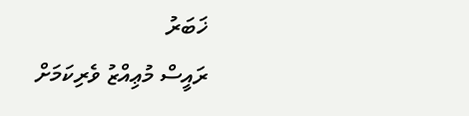ޚަބަރު
ރައީސް މުޢިއްޒު ވެރިކަމަށް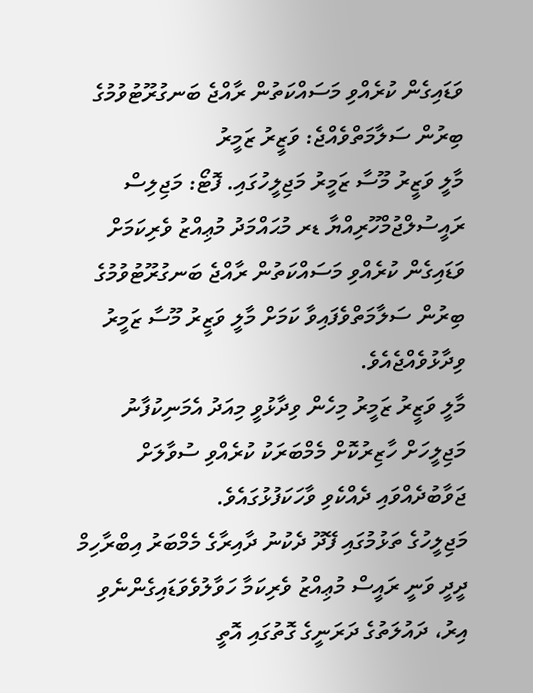ވަޑައިގެން ކުރެއްވި މަސައްކަތުން ރާއްޖެ ބަނގުރޫޓުވުމުގެ ބިރުން ސަލާމަތްވެއްޖެ: ވަޒީރު ޒަމީރު
މާލީ ވަޒީރު މޫސާ ޒަމީރު މަޖިލީހުގައި. ފޮޓޯ: މަޖިލިސް
ރައީސުލްޖުމްހޫރިއްޔާ ޑރ މުޙައްމަދު މުޢިއްޒު ވެރިކަމަށް ވަޑައިގެން ކުރެއްވި މަސައްކަތުން ރާއްޖެ ބަނގުރޫޓުވުމުގެ ބިރުން ސަލާމަތްވެފައިވާ ކަމަށް މާލީ ވަޒީރު މޫސާ ޒަމީރު ވިދާޅުވެއްޖެއެވެ.
މާލީ ވަޒީރު ޒަމީރު މިހެން ވިދާޅުވީ މިއަދު އެމަނިކުފާނު މަޖިލީހަށް ހާޒިރުކޮށް މެމްބަރަކު ކުރެއްވި ސުވާލަށް ޖަވާބުދެއްވައި ދެއްކެވި ވާހަކަފުޅުގައެވެ.
މަޖިލީހުގެ ތަޅުމުގައި ފޭދޫ ދެކުނު ދާއިރާގެ މެމްބަރު އިބްރާހިމް ދީދީ ވަނީ ރައީސް މުޢިއްޒު ވެރިކަމާ ހަވާލުވެވަޑައިގެންނެވި އިރު، ދައުލަތުގެ ދަރަނީގެ ގޮތުގައި އޮތީ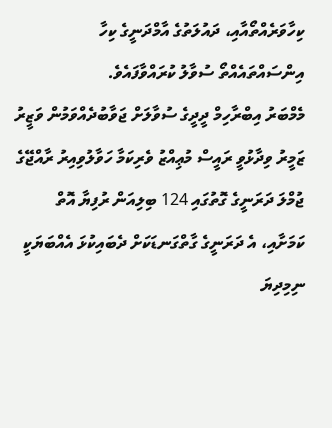ކިހާވަރެއްތޯއާއި، ދައުލަތުގެ އާމްދަނީގެ ކިހާ އިންސައްތައެއްތޯ ސުވާލު ކުރައްވާފައެވެ.
މެމްބަރު އިބްރާހިމް ދީދީގެ ސުވާލަށް ޖަވާބުދެއްވަމުން ވަޒީރު ޒަމީރު ވިދާޅުވީ ރައީސް މުޢިއްޒު ވެރިކަމާ ހަވާލުވިއިރު ރާއްޖޭގެ ޖުމްލަ ދަރަނީގެ ގޮތުގައި 124 ބިލިއަން ރުފިޔާ އޮތް ކަމަށާއި، އެ ދަރަނީގެ ގާތްގަނޑަކަށް ދެބައިކުޅަ އެއްބަޔަކީ ނިމިދިޔަ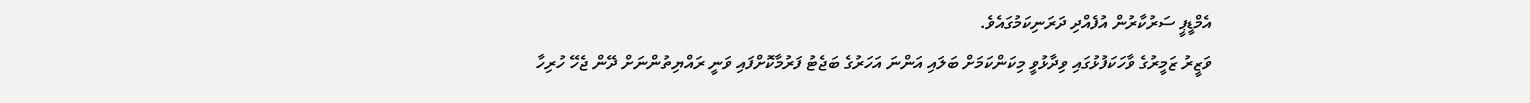އެމްޑީޕީ ސަރުކާރުން އުފެއްދި ދަރަނިކަމުގައެވެ.
ވަޒީރު ޒަމީރުގެ ވާހަކަފުޅުގައި ވިދާޅުވީ މިކަންކަމަށް ބަލައި އަންނަ އަހަރުގެ ބަޖެޓު ފަރުމާކޮށްފައި ވަނީ ރައްޔިތުންނަށް ދޭން ޖެހޭ ހުރިހާ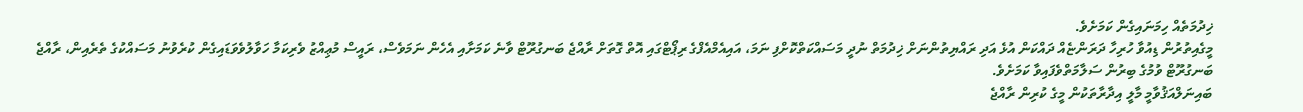ޚިދުމަތެއް ހިމަނައިގެން ކަމަށެވެ.
މީގެއިތުރުން ޑިއުވާ ހުރިހާ ދަރަންޏެއް ދައްކަން އުޅެ އަދި ރައްޔިތުންނަށް ޚިދުމަތް ނުދީ މަސައްކަތްކޮށްފި ނަމަ، އައިއެމްއެފްގެ ރިޕޯޓްގައި އޮތް ގޮތަށް ރާއްޖެ ބަނގުރޫޓް ވާނެ ކަމަށާއި އެހެން ނަމަވެސް، ރައީސް މުޢިއްޒު ވެރިކަމާ ހަވާލުވެވަޑައިގެން ކުރެވުނު މަސައްކުގެ ތެރެއިން، ރާއްޖެ ބަނގުރޫޓް ވުމުގެ ބިރުން ސަލާމަތްވެފައިވާ ކަމަށެވެ.
ބައިނަލްއަޤުވާމީ މާލީ އިދާރާތަކުން މީގެ ކުރިން ރާއްޖެ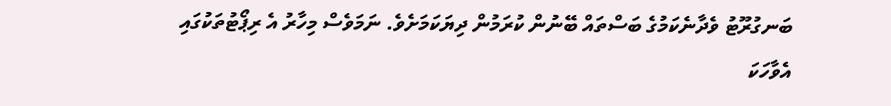ބަނގުރޫޓު ވެދާނެކަމުގެ ބަސްތައް ބޭނުން ކުރަމުން ދިޔަކަމަށެވެ. ނަމަވެސް މިހާރު އެ ރިޕޯޓުތަކުގައި އެވާހަކަ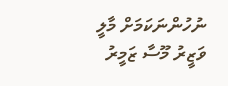ނުހުންނަކަމަށް މާލީ ވަޒީރު މޫސާ ޒަމީރު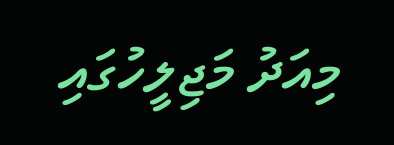މިއަދު މަޖިލީހުގައި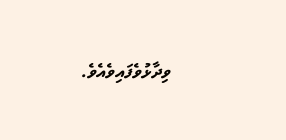ވިދާޅުވެފައިވެއެވެ.